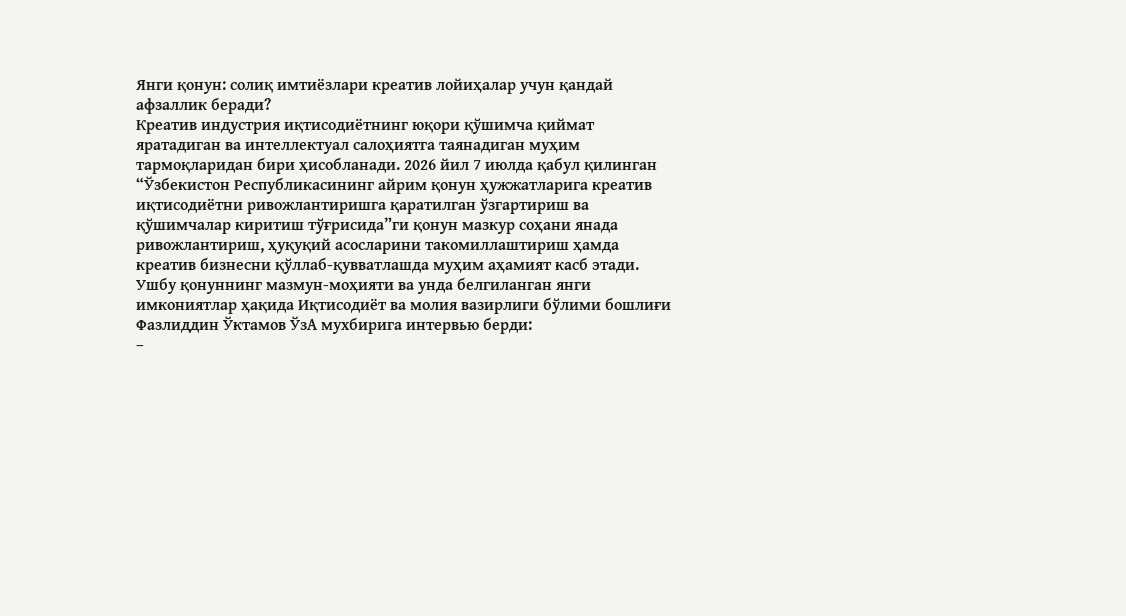Янги қонун: солиқ имтиёзлари креатив лойиҳалар учун қандай афзаллик беради?
Креатив индустрия иқтисодиётнинг юқори қўшимча қиймат яратадиган ва интеллектуал салоҳиятга таянадиган муҳим тармоқларидан бири ҳисобланади. 2026 йил 7 июлда қабул қилинган “Ўзбекистон Республикасининг айрим қонун ҳужжатларига креатив иқтисодиётни ривожлантиришга қаратилган ўзгартириш ва қўшимчалар киритиш тўғрисида”ги қонун мазкур соҳани янада ривожлантириш, ҳуқуқий асосларини такомиллаштириш ҳамда креатив бизнесни қўллаб-қувватлашда муҳим аҳамият касб этади.
Ушбу қонуннинг мазмун-моҳияти ва унда белгиланган янги имкониятлар ҳақида Иқтисодиёт ва молия вазирлиги бўлими бошлиғи Фазлиддин Ўктамов ЎзА мухбирига интервью берди:
–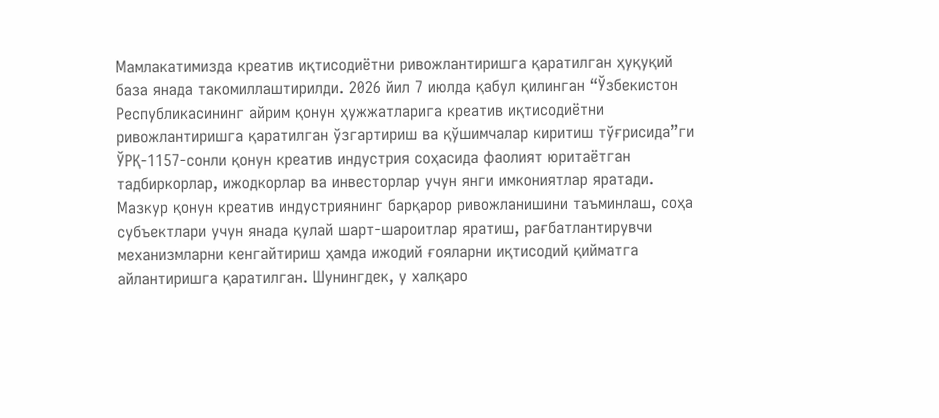Мамлакатимизда креатив иқтисодиётни ривожлантиришга қаратилган ҳуқуқий база янада такомиллаштирилди. 2026 йил 7 июлда қабул қилинган “Ўзбекистон Республикасининг айрим қонун ҳужжатларига креатив иқтисодиётни ривожлантиришга қаратилган ўзгартириш ва қўшимчалар киритиш тўғрисида”ги ЎРҚ-1157-сонли қонун креатив индустрия соҳасида фаолият юритаётган тадбиркорлар, ижодкорлар ва инвесторлар учун янги имкониятлар яратади.
Мазкур қонун креатив индустриянинг барқарор ривожланишини таъминлаш, соҳа субъектлари учун янада қулай шарт-шароитлар яратиш, рағбатлантирувчи механизмларни кенгайтириш ҳамда ижодий ғояларни иқтисодий қийматга айлантиришга қаратилган. Шунингдек, у халқаро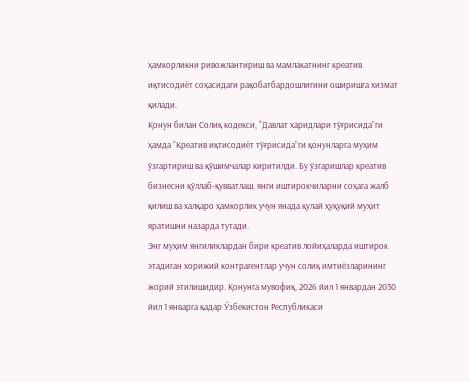ҳамкорликни ривожлантириш ва мамлакатнинг креатив иқтисодиёт соҳасидаги рақобатбардошлигини оширишга хизмат қилади.
Қонун билан Солиқ кодекси, “Давлат харидлари тўғрисида”ги ҳамда “Креатив иқтисодиёт тўғрисида”ги қонунларга муҳим ўзгартириш ва қўшимчалар киритилди. Бу ўзгаришлар креатив бизнесни қўллаб-қувватлаш, янги иштирокчиларни соҳага жалб қилиш ва халқаро ҳамкорлик учун янада қулай ҳуқуқий муҳит яратишни назарда тутади.
Энг муҳим янгиликлардан бири креатив лойиҳаларда иштирок этадиган хорижий контрагентлар учун солиқ имтиёзларининг жорий этилишидир. Қонунга мувофиқ, 2026 йил 1 январдан 2030 йил 1 январга қадар Ўзбекистон Республикаси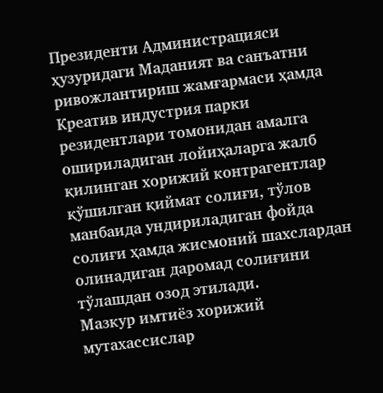Президенти Администрацияси ҳузуридаги Маданият ва санъатни ривожлантириш жамғармаси ҳамда Креатив индустрия парки резидентлари томонидан амалга ошириладиган лойиҳаларга жалб қилинган хорижий контрагентлар қўшилган қиймат солиғи, тўлов манбаида ундириладиган фойда солиғи ҳамда жисмоний шахслардан олинадиган даромад солиғини тўлашдан озод этилади.
Мазкур имтиёз хорижий мутахассислар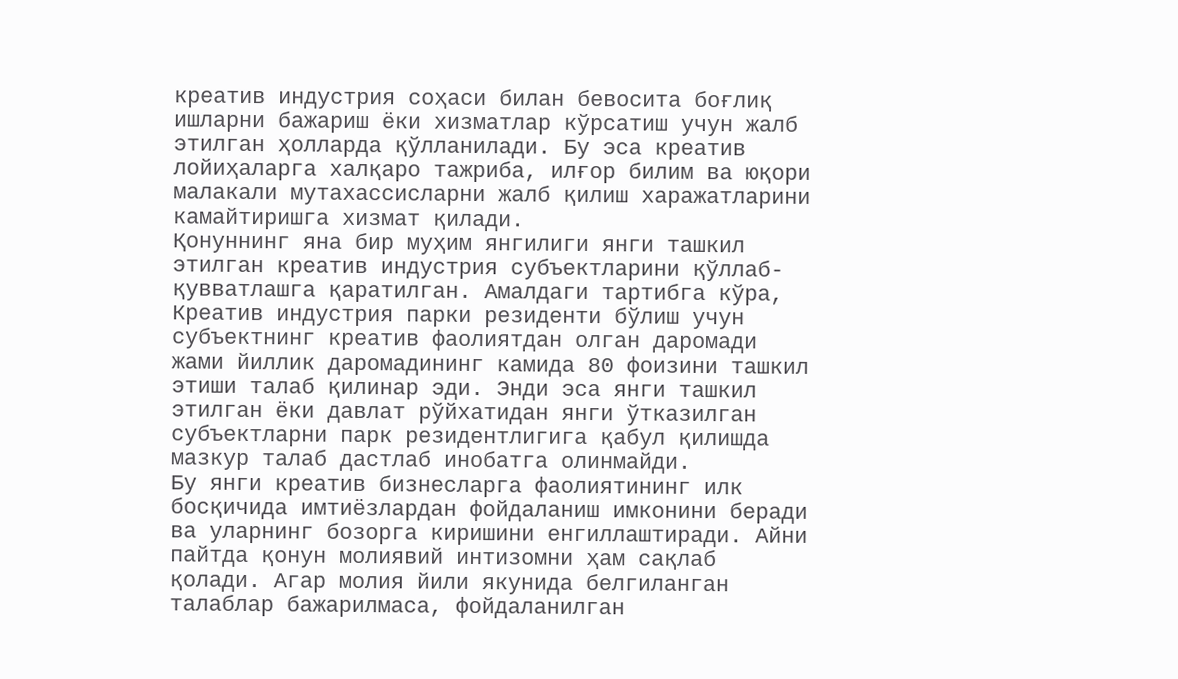креатив индустрия соҳаси билан бевосита боғлиқ ишларни бажариш ёки хизматлар кўрсатиш учун жалб этилган ҳолларда қўлланилади. Бу эса креатив лойиҳаларга халқаро тажриба, илғор билим ва юқори малакали мутахассисларни жалб қилиш харажатларини камайтиришга хизмат қилади.
Қонуннинг яна бир муҳим янгилиги янги ташкил этилган креатив индустрия субъектларини қўллаб-қувватлашга қаратилган. Амалдаги тартибга кўра, Креатив индустрия парки резиденти бўлиш учун субъектнинг креатив фаолиятдан олган даромади жами йиллик даромадининг камида 80 фоизини ташкил этиши талаб қилинар эди. Энди эса янги ташкил этилган ёки давлат рўйхатидан янги ўтказилган субъектларни парк резидентлигига қабул қилишда мазкур талаб дастлаб инобатга олинмайди.
Бу янги креатив бизнесларга фаолиятининг илк босқичида имтиёзлардан фойдаланиш имконини беради ва уларнинг бозорга киришини енгиллаштиради. Айни пайтда қонун молиявий интизомни ҳам сақлаб қолади. Агар молия йили якунида белгиланган талаблар бажарилмаса, фойдаланилган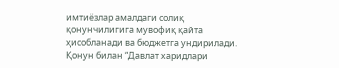имтиёзлар амалдаги солиқ қонунчилигига мувофиқ қайта ҳисобланади ва бюджетга ундирилади.
Қонун билан “Давлат харидлари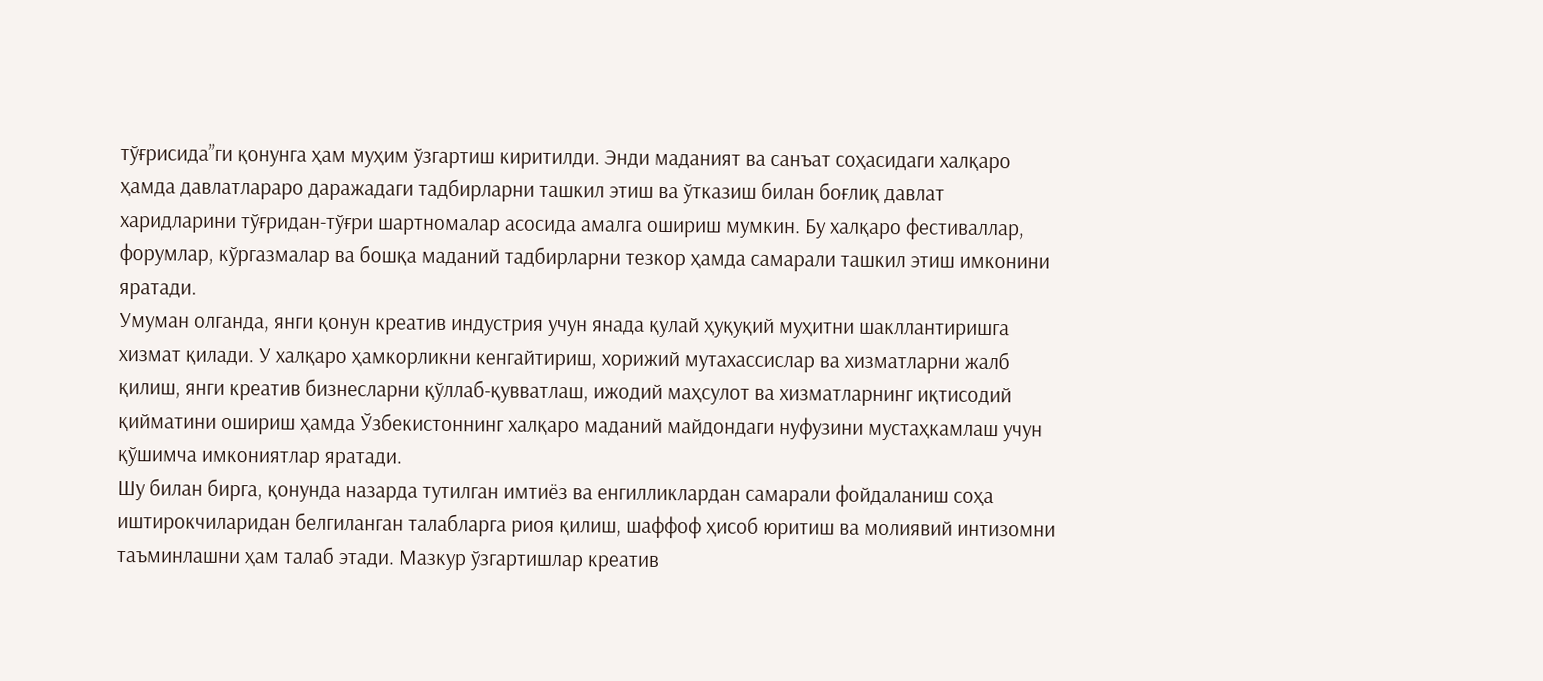тўғрисида”ги қонунга ҳам муҳим ўзгартиш киритилди. Энди маданият ва санъат соҳасидаги халқаро ҳамда давлатлараро даражадаги тадбирларни ташкил этиш ва ўтказиш билан боғлиқ давлат харидларини тўғридан-тўғри шартномалар асосида амалга ошириш мумкин. Бу халқаро фестиваллар, форумлар, кўргазмалар ва бошқа маданий тадбирларни тезкор ҳамда самарали ташкил этиш имконини яратади.
Умуман олганда, янги қонун креатив индустрия учун янада қулай ҳуқуқий муҳитни шакллантиришга хизмат қилади. У халқаро ҳамкорликни кенгайтириш, хорижий мутахассислар ва хизматларни жалб қилиш, янги креатив бизнесларни қўллаб-қувватлаш, ижодий маҳсулот ва хизматларнинг иқтисодий қийматини ошириш ҳамда Ўзбекистоннинг халқаро маданий майдондаги нуфузини мустаҳкамлаш учун қўшимча имкониятлар яратади.
Шу билан бирга, қонунда назарда тутилган имтиёз ва енгилликлардан самарали фойдаланиш соҳа иштирокчиларидан белгиланган талабларга риоя қилиш, шаффоф ҳисоб юритиш ва молиявий интизомни таъминлашни ҳам талаб этади. Мазкур ўзгартишлар креатив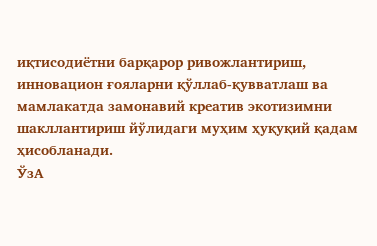иқтисодиётни барқарор ривожлантириш, инновацион ғояларни қўллаб-қувватлаш ва мамлакатда замонавий креатив экотизимни шакллантириш йўлидаги муҳим ҳуқуқий қадам ҳисобланади.
ЎзА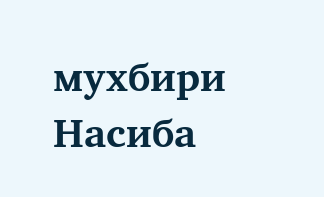мухбири Насиба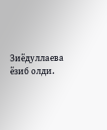Зиёдуллаева
ёзиб олди.